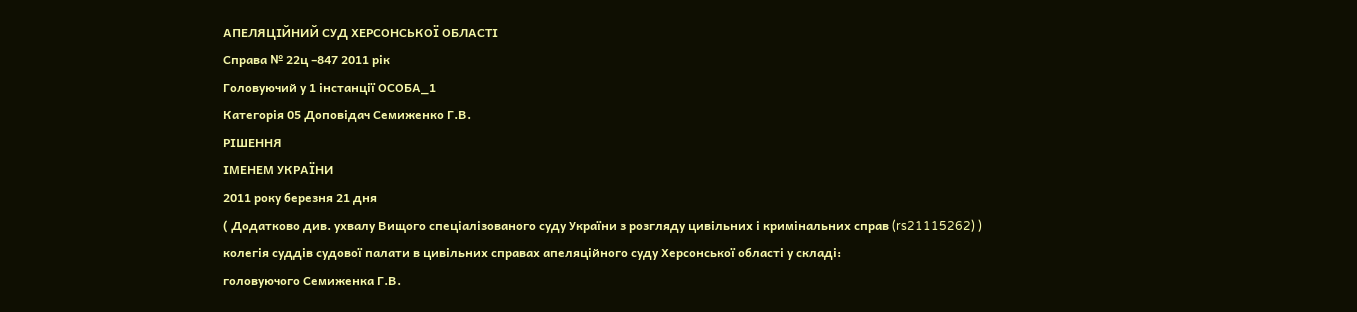АПЕЛЯЦІЙНИЙ СУД ХЕРСОНСЬКОЇ ОБЛАСТІ
Справа № 22ц –847 2011 рік
Головуючий у 1 інстанції ОСОБА_1
Категорія 05 Доповідач Семиженко Г.В.
РІШЕННЯ
ІМЕНЕМ УКРАЇНИ
2011 року березня 21 дня
( Додатково див. ухвалу Вищого спеціалізованого суду України з розгляду цивільних і кримінальних справ (rs21115262) )
колегія суддів судової палати в цивільних справах апеляційного суду Херсонської області у складі:
головуючого Семиженка Г.В.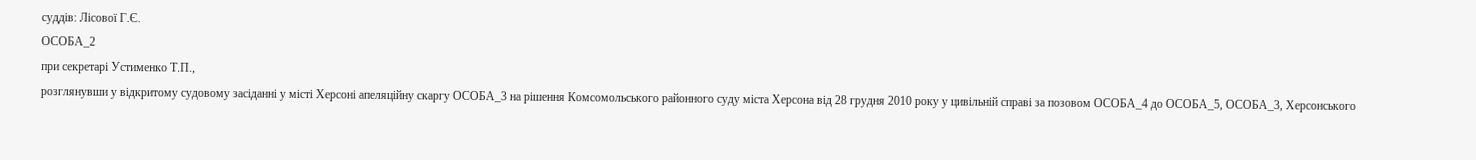суддів: Лісової Г.Є.
ОСОБА_2
при секретарі Устименко Т.П.,
розглянувши у відкритому судовому засіданні у місті Херсоні апеляційну скаргу ОСОБА_3 на рішення Комсомольського районного суду міста Херсона від 28 грудня 2010 року у цивільній справі за позовом ОСОБА_4 до ОСОБА_5, ОСОБА_3, Херсонського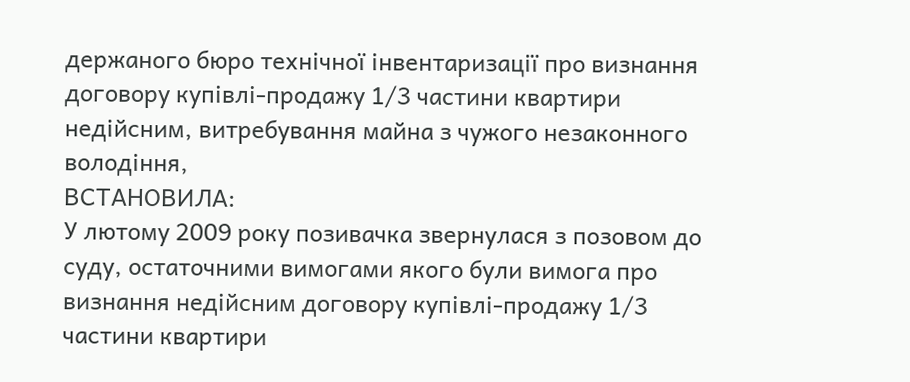держаного бюро технічної інвентаризації про визнання договору купівлі-продажу 1/3 частини квартири недійсним, витребування майна з чужого незаконного володіння,
ВСТАНОВИЛА:
У лютому 2009 року позивачка звернулася з позовом до суду, остаточними вимогами якого були вимога про визнання недійсним договору купівлі-продажу 1/3 частини квартири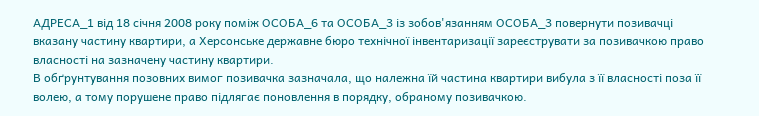АДРЕСА_1 від 18 січня 2008 року поміж ОСОБА_6 та ОСОБА_3 із зобов'язанням ОСОБА_3 повернути позивачці вказану частину квартири, а Херсонське державне бюро технічної інвентаризації зареєструвати за позивачкою право власності на зазначену частину квартири.
В обґрунтування позовних вимог позивачка зазначала, що належна їй частина квартири вибула з її власності поза її волею, а тому порушене право підлягає поновлення в порядку, обраному позивачкою.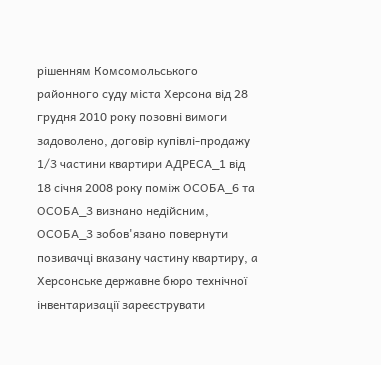рішенням Комсомольського районного суду міста Херсона від 28 грудня 2010 року позовні вимоги задоволено, договір купівлі-продажу 1/3 частини квартири АДРЕСА_1 від 18 січня 2008 року поміж ОСОБА_6 та ОСОБА_3 визнано недійсним, ОСОБА_3 зобов'язано повернути позивачці вказану частину квартиру, а Херсонське державне бюро технічної інвентаризації зареєструвати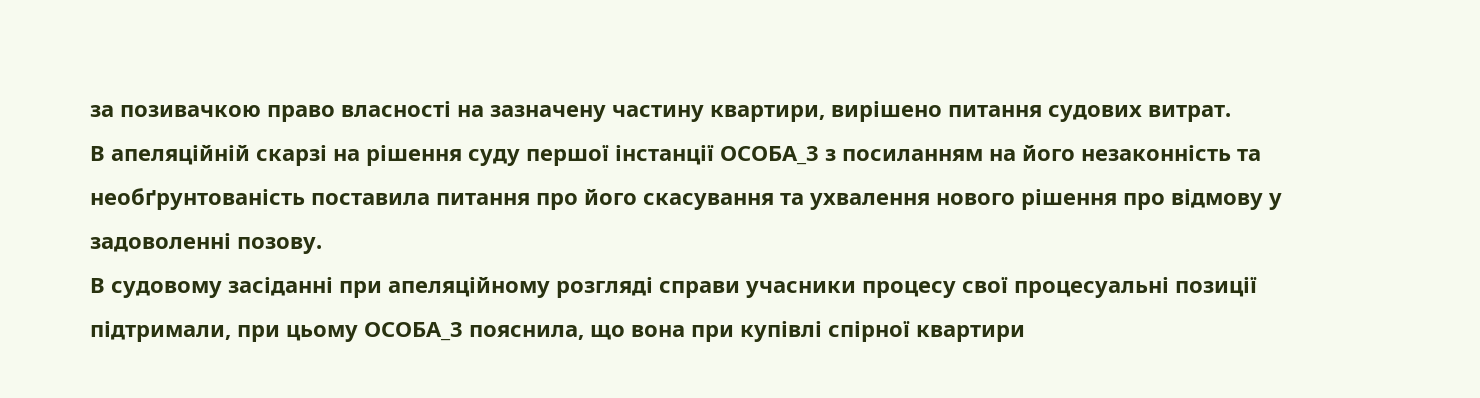за позивачкою право власності на зазначену частину квартири, вирішено питання судових витрат.
В апеляційній скарзі на рішення суду першої інстанції ОСОБА_3 з посиланням на його незаконність та необґрунтованість поставила питання про його скасування та ухвалення нового рішення про відмову у задоволенні позову.
В судовому засіданні при апеляційному розгляді справи учасники процесу свої процесуальні позиції підтримали, при цьому ОСОБА_3 пояснила, що вона при купівлі спірної квартири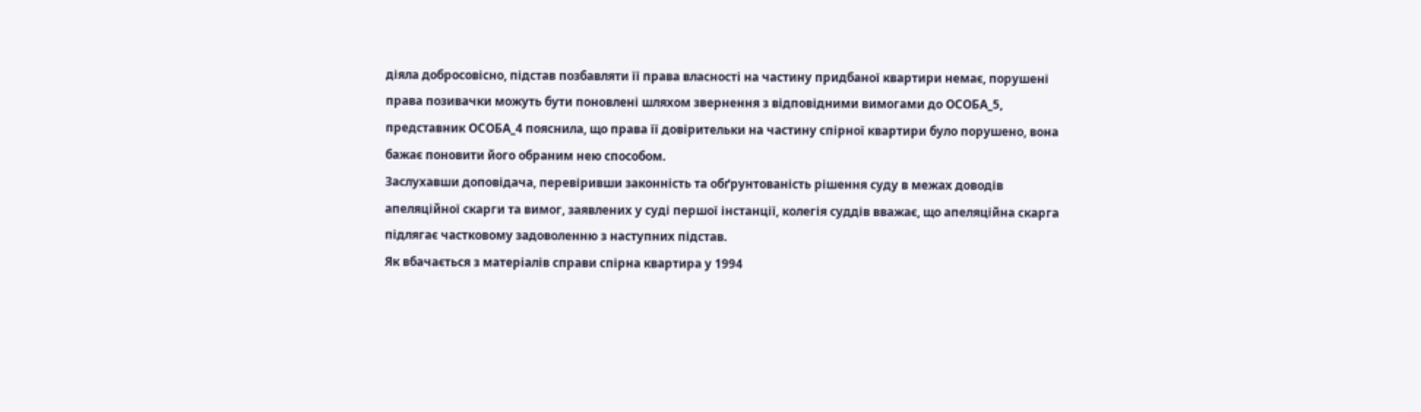діяла добросовісно, підстав позбавляти її права власності на частину придбаної квартири немає, порушені права позивачки можуть бути поновлені шляхом звернення з відповідними вимогами до ОСОБА_5, представник ОСОБА_4 пояснила, що права її довірительки на частину спірної квартири було порушено, вона бажає поновити його обраним нею способом.
Заслухавши доповідача, перевіривши законність та обґрунтованість рішення суду в межах доводів апеляційної скарги та вимог, заявлених у суді першої інстанції, колегія суддів вважає, що апеляційна скарга підлягає частковому задоволенню з наступних підстав.
Як вбачається з матеріалів справи спірна квартира у 1994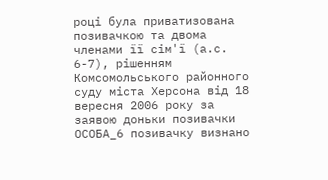році була приватизована позивачкою та двома членами її сім'ї (а.с. 6-7), рішенням Комсомольського районного суду міста Херсона від 18 вересня 2006 року за заявою доньки позивачки ОСОБА_6 позивачку визнано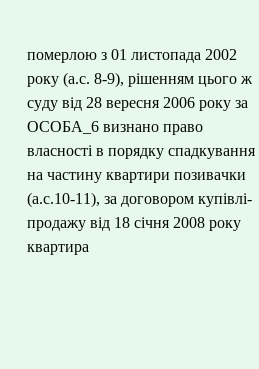померлою з 01 листопада 2002 року (а.с. 8-9), рішенням цього ж суду від 28 вересня 2006 року за ОСОБА_6 визнано право власності в порядку спадкування на частину квартири позивачки (а.с.10-11), за договором купівлі-продажу від 18 січня 2008 року квартира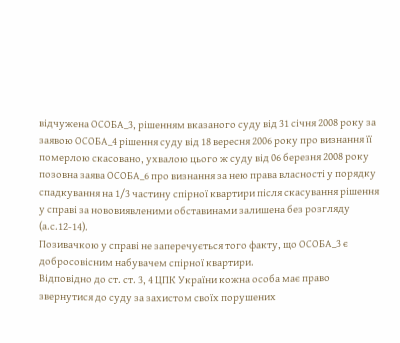відчужена ОСОБА_3, рішенням вказаного суду від 31 січня 2008 року за заявою ОСОБА_4 рішення суду від 18 вересня 2006 року про визнання її померлою скасовано, ухвалою цього ж суду від 06 березня 2008 року позовна заява ОСОБА_6 про визнання за нею права власності у порядку спадкування на 1/3 частину спірної квартири після скасування рішення у справі за нововиявленими обставинами залишена без розгляду (а.с.12-14).
Позивачкою у справі не заперечується того факту, що ОСОБА_3 є добросовісним набувачем спірної квартири.
Відповідно до ст. ст. 3, 4 ЦПК України кожна особа має право звернутися до суду за захистом своїх порушених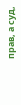прав, а суд,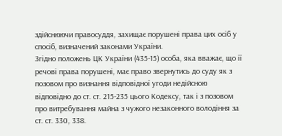здійснюючи правосуддя, захищає порушені права цих осіб у спосіб, визначений законами України.
Згідно положень ЦК України (435-15) особа, яка вважає, що її речові права порушені, має право звернутись до суду як з позовом про визнання відповідної угоди недійсною відповідно до ст. ст. 215-235 цього Кодексу, так і з позовом про витребування майна з чужого незаконного володіння за ст. ст. 330, 338.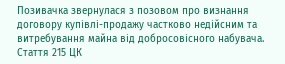Позивачка звернулася з позовом про визнання договору купівлі-продажу частково недійсним та витребування майна від добросовісного набувача.
Стаття 215 ЦК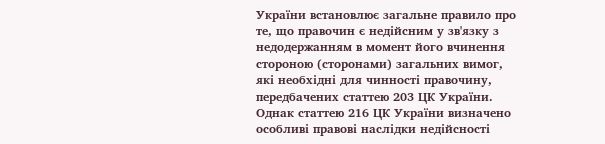України встановлює загальне правило про те, що правочин є недійсним у зв'язку з недодержанням в момент його вчинення стороною (сторонами) загальних вимог, які необхідні для чинності правочину, передбачених статтею 203 ЦК України.
Однак статтею 216 ЦК України визначено особливі правові наслідки недійсності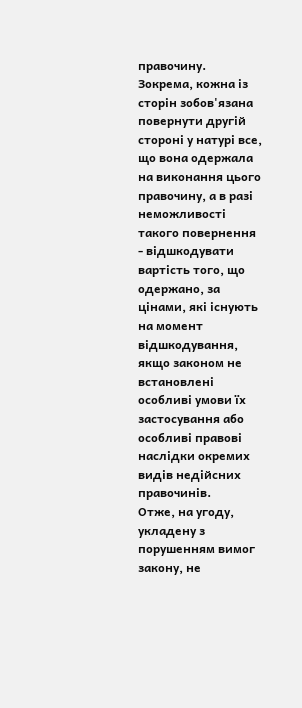правочину. Зокрема, кожна із сторін зобов'язана повернути другій стороні у натурі все, що вона одержала на виконання цього правочину, а в разі неможливості такого повернення - відшкодувати вартість того, що одержано, за цінами, які існують на момент відшкодування, якщо законом не встановлені особливі умови їх застосування або особливі правові наслідки окремих видів недійсних правочинів.
Отже, на угоду, укладену з порушенням вимог закону, не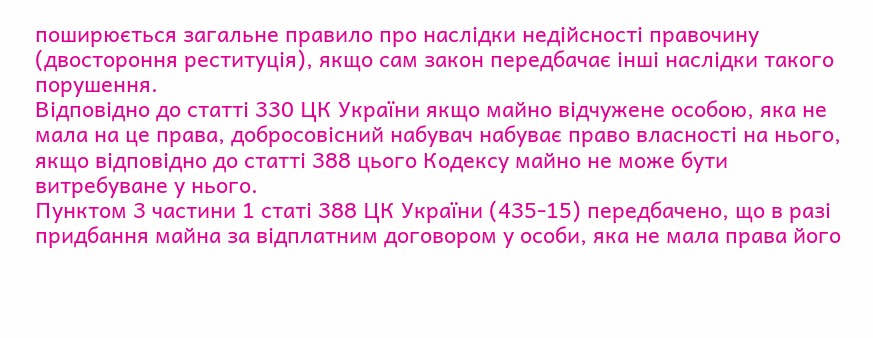поширюється загальне правило про наслідки недійсності правочину (двостороння реституція), якщо сам закон передбачає інші наслідки такого порушення.
Відповідно до статті 330 ЦК України якщо майно відчужене особою, яка не мала на це права, добросовісний набувач набуває право власності на нього, якщо відповідно до статті 388 цього Кодексу майно не може бути витребуване у нього.
Пунктом 3 частини 1 статі 388 ЦК України (435-15) передбачено, що в разі придбання майна за відплатним договором у особи, яка не мала права його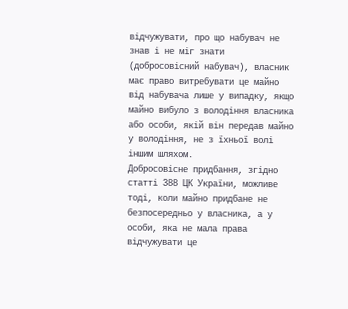відчужувати, про що набувач не знав і не міг знати (добросовісний набувач), власник має право витребувати це майно від набувача лише у випадку, якщо майно вибуло з володіння власника або особи, якій він передав майно у володіння, не з їхньої волі іншим шляхом.
Добросовісне придбання, згідно статті 388 ЦК України, можливе тоді, коли майно придбане не безпосередньо у власника, а у особи, яка не мала права відчужувати це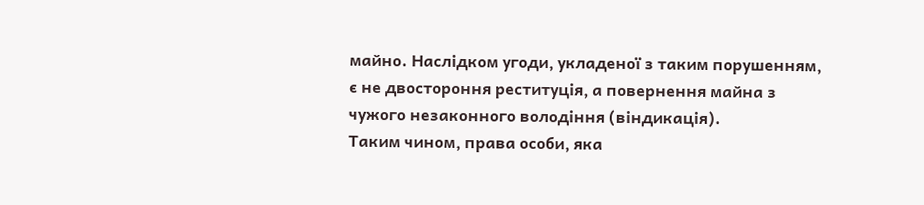майно. Наслідком угоди, укладеної з таким порушенням, є не двостороння реституція, а повернення майна з чужого незаконного володіння (віндикація).
Таким чином, права особи, яка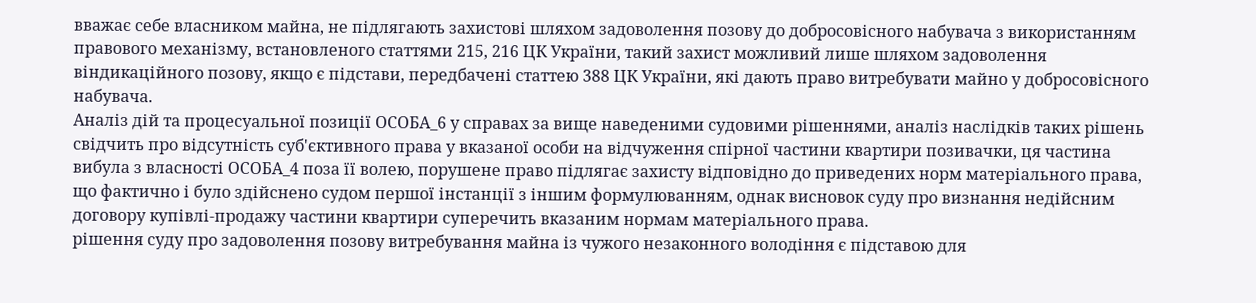вважає себе власником майна, не підлягають захистові шляхом задоволення позову до добросовісного набувача з використанням правового механізму, встановленого статтями 215, 216 ЦК України, такий захист можливий лише шляхом задоволення віндикаційного позову, якщо є підстави, передбачені статтею 388 ЦК України, які дають право витребувати майно у добросовісного набувача.
Аналіз дій та процесуальної позиції ОСОБА_6 у справах за вище наведеними судовими рішеннями, аналіз наслідків таких рішень свідчить про відсутність суб'єктивного права у вказаної особи на відчуження спірної частини квартири позивачки, ця частина вибула з власності ОСОБА_4 поза її волею, порушене право підлягає захисту відповідно до приведених норм матеріального права, що фактично і було здійснено судом першої інстанції з іншим формулюванням, однак висновок суду про визнання недійсним договору купівлі-продажу частини квартири суперечить вказаним нормам матеріального права.
рішення суду про задоволення позову витребування майна із чужого незаконного володіння є підставою для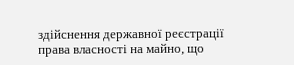здійснення державної реєстрації права власності на майно, що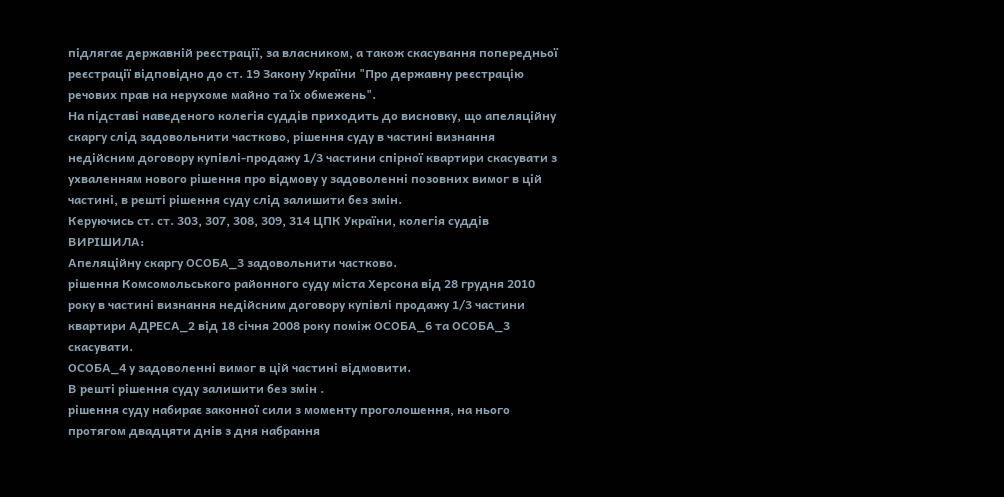підлягає державній реєстрації, за власником, а також скасування попередньої реєстрації відповідно до ст. 19 Закону України "Про державну реєстрацію речових прав на нерухоме майно та їх обмежень".
На підставі наведеного колегія суддів приходить до висновку, що апеляційну скаргу слід задовольнити частково, рішення суду в частині визнання недійсним договору купівлі-продажу 1/3 частини спірної квартири скасувати з ухваленням нового рішення про відмову у задоволенні позовних вимог в цій частині, в решті рішення суду слід залишити без змін.
Керуючись ст. ст. 303, 307, 308, 309, 314 ЦПК України, колегія суддів
ВИРІШИЛА:
Апеляційну скаргу ОСОБА_3 задовольнити частково.
рішення Комсомольського районного суду міста Херсона від 28 грудня 2010 року в частині визнання недійсним договору купівлі продажу 1/3 частини квартири АДРЕСА_2 від 18 січня 2008 року поміж ОСОБА_6 та ОСОБА_3 скасувати.
ОСОБА_4 у задоволенні вимог в цій частині відмовити.
В решті рішення суду залишити без змін .
рішення суду набирає законної сили з моменту проголошення, на нього протягом двадцяти днів з дня набрання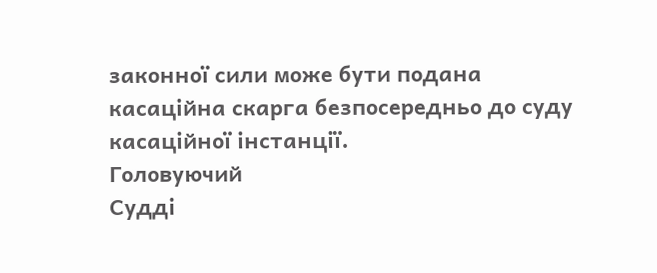законної сили може бути подана касаційна скарга безпосередньо до суду касаційної інстанції.
Головуючий
Судді